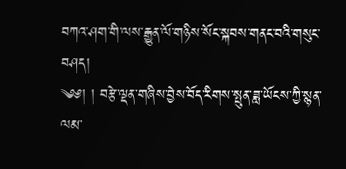བཀའ་ཤག་གི་ལས་རྒྱུན་ལོ་གཉིས་སོང་སྐབས་གནང་བའི་གསུང་བཤད།
༄༅། ། བརྩེ་ལྡན་གཞིས་བྱེས་བོད་རིགས་སྤུན་ཟླ་ཡོངས་ཀྱི་སྙན་ལམ་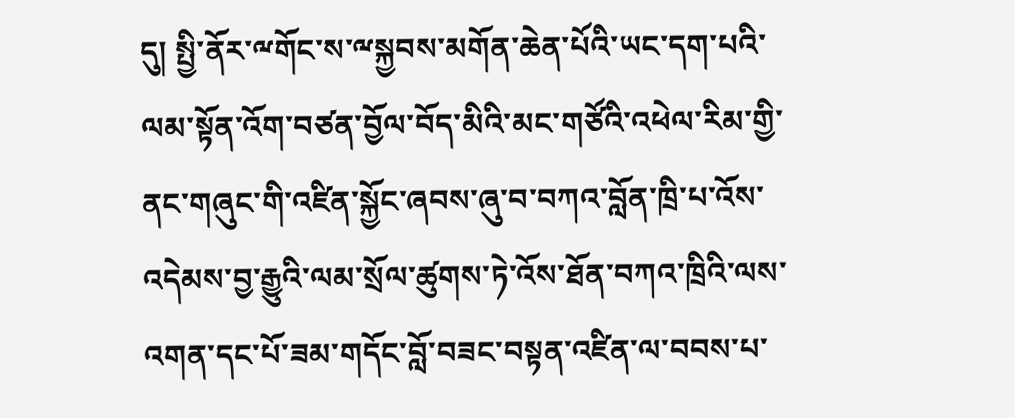དུ། སྤྱི་ནོར་ྋགོང་ས་ྋསྐྱབས་མགོན་ཆེན་པོའི་ཡང་དག་པའི་ལམ་སྟོན་འོག་བཙན་བྱོལ་བོད་མིའི་མང་གཙོའི་འཕེལ་རིམ་གྱི་ནང་གཞུང་གི་འཛིན་སྐྱོང་ཞབས་ཞུ་བ་བཀའ་བློན་ཁྲི་པ་འོས་འདེམས་བྱ་རྒྱུའི་ལམ་སྲོལ་ཚུགས་ཏེ་འོས་ཐོན་བཀའ་ཁྲིའི་ལས་འགན་དང་པོ་ཟམ་གདོང་བློ་བཟང་བསྟན་འཛིན་ལ་བབས་པ་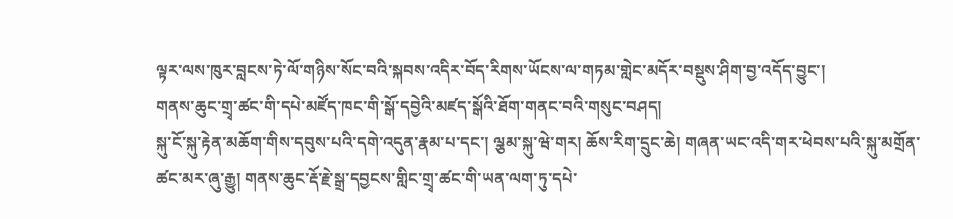ལྟར་ལས་ཁུར་བླངས་ཏེ་ལོ་གཉིས་སོང་བའི་སྐབས་འདིར་བོད་རིགས་ཡོངས་ལ་གཏམ་གླེང་མདོར་བསྡུས་ཤིག་བྱ་འདོད་བྱུང་།
གནས་ཆུང་གྲྭ་ཚང་གི་དཔེ་མཛོད་ཁང་གི་སྒོ་དབྱེའི་མཛད་སྒོའི་ཐོག་གནང་བའི་གསུང་བཤད།
སྐུ་ངོ་སྐུ་རྟེན་མཆོག་གིས་དབུས་པའི་དགེ་འདུན་རྣམ་པ་དང་། ལྕམ་སྐུ་ཝེ་གར། ཆོས་རིག་དྲུང་ཆེ། གཞན་ཡང་འདི་གར་ཕེབས་པའི་སྐུ་མགྲོན་ཚང་མར་ཞུ་རྒྱུ། གནས་ཆུང་རྡོ་རྗེ་སྒྲ་དབྱངས་གླིང་གྲྭ་ཚང་གི་ཡན་ལག་ཏུ་དཔེ་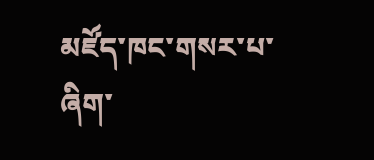མཛོད་ཁང་གསར་པ་ཞིག་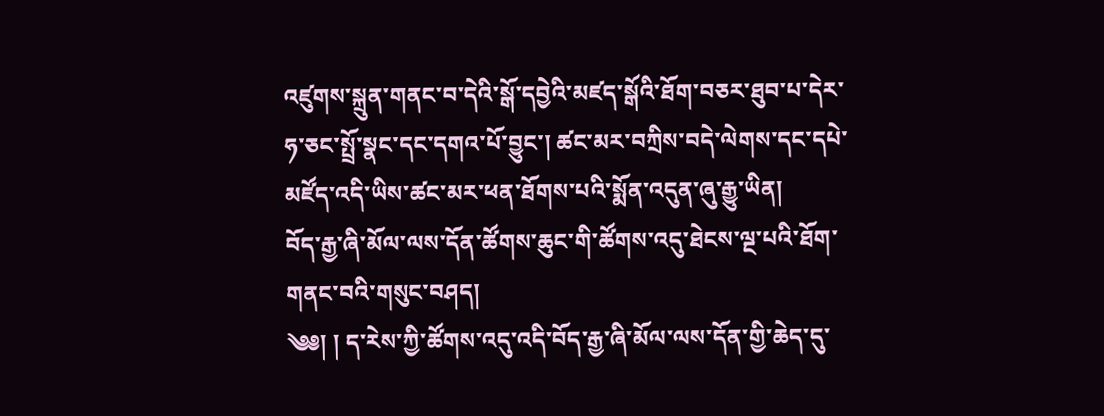འཛུགས་སྐྲུན་གནང་བ་དེའི་སྒོ་དབྱེའི་མཛད་སྒོའི་ཐོག་བཅར་ཐུབ་པ་དེར་ཧ་ཅང་སྤྲོ་སྣང་དང་དགའ་པོ་བྱུང་། ཚང་མར་བཀྲིས་བདེ་ལེགས་དང་དཔེ་མཛོད་འདི་ཡིས་ཚང་མར་ཕན་ཐོགས་པའི་སྨོན་འདུན་ཞུ་རྒྱུ་ཡིན།
བོད་རྒྱ་ཞི་མོལ་ལས་དོན་ཚོགས་ཆུང་གི་ཚོགས་འདུ་ཐེངས་ལྔ་པའི་ཐོག་གནང་བའི་གསུང་བཤད།
༄༅། ། ད་རེས་ཀྱི་ཚོགས་འདུ་འདི་བོད་རྒྱ་ཞི་མོལ་ལས་དོན་གྱི་ཆེད་དུ་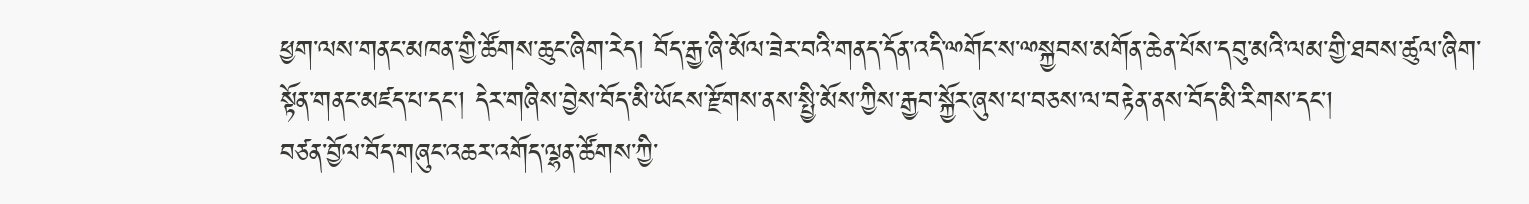ཕྱག་ལས་གནང་མཁན་གྱི་ཚོགས་ཆུང་ཞིག་རེད། བོད་རྒྱ་ཞི་མོལ་ཟེར་བའི་གནད་དོན་འདི་ྋགོང་ས་ྋསྐྱབས་མགོན་ཆེན་པོས་དབུ་མའི་ལམ་གྱི་ཐབས་ཚུལ་ཞིག་སྟོན་གནང་མཛད་པ་དང་། དེར་གཞིས་བྱེས་བོད་མི་ཡོངས་རྫོགས་ནས་སྤྱི་མོས་ཀྱིས་རྒྱབ་སྐྱོར་ཞུས་པ་བཅས་ལ་བརྟེན་ནས་བོད་མི་རིགས་དང་།
བཙན་བྱོལ་བོད་གཞུང་འཆར་འགོད་ལྷན་ཚོགས་ཀྱི་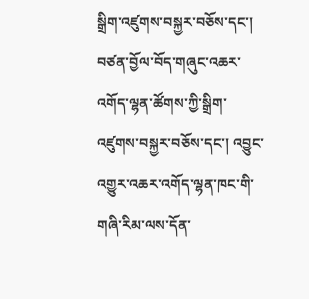སྒྲིག་འཛུགས་བསྐྱར་བཅོས་དང་།
བཙན་བྱོལ་བོད་གཞུང་འཆར་འགོད་ལྷན་ཚོགས་ཀྱི་སྒྲིག་འཛུགས་བསྐྱར་བཅོས་དང་། འབྱུང་འགྱུར་འཆར་འགོད་ལྷན་ཁང་གི་གཞི་རིམ་ལས་དོན་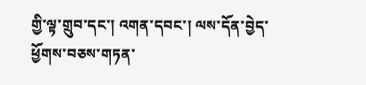གྱི་ལྟ་གྲུབ་དང་། འགན་དབང་། ལས་དོན་བྱེད་ཕྱོགས་བཅས་གཏན་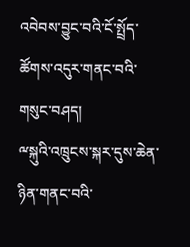འབེབས་བྱུང་བའི་ངོ་སྤྲོད་ཚོགས་འདུར་གནང་བའི་གསུང་བཤད།
ྋསྐུའི་འཁྲུངས་སྐར་དུས་ཆེན་ཉིན་གནང་བའི་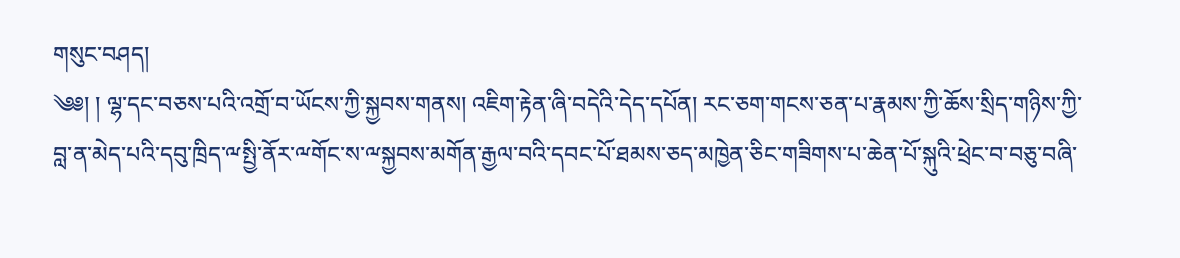གསུང་བཤད།
༄༅། ། ལྷ་དང་བཅས་པའི་འགྲོ་བ་ཡོངས་ཀྱི་སྐྱབས་གནས། འཇིག་རྟེན་ཞི་བདེའི་དེད་དཔོན། རང་ཅག་གངས་ཅན་པ་རྣམས་ཀྱི་ཆོས་སྲིད་གཉིས་ཀྱི་བླ་ན་མེད་པའི་དབུ་ཁྲིད་ྋསྤྱི་ནོར་ྋགོང་ས་ྋསྐྱབས་མགོན་རྒྱལ་བའི་དབང་པོ་ཐམས་ཅད་མཁྱེན་ཅིང་གཟིགས་པ་ཆེན་པོ་སྐུའི་ཕྲེང་བ་བཅུ་བཞི་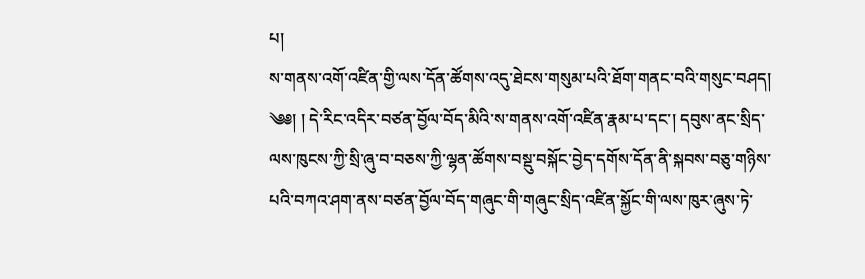པ།
ས་གནས་འགོ་འཛིན་གྱི་ལས་དོན་ཚོགས་འདུ་ཐེངས་གསུམ་པའི་ཐོག་གནང་བའི་གསུང་བཤད།
༄༅། ། དེ་རིང་འདིར་བཙན་བྱོལ་བོད་མིའི་ས་གནས་འགོ་འཛིན་རྣམ་པ་དང་། དབུས་ནང་སྲིད་ལས་ཁུངས་ཀྱི་སྲི་ཞུ་བ་བཅས་ཀྱི་ལྷན་ཚོགས་བསྡུ་བསྐོང་བྱེད་དགོས་དོན་ནི་སྐབས་བཅུ་གཉིས་པའི་བཀའ་ཤག་ནས་བཙན་བྱོལ་བོད་གཞུང་གི་གཞུང་སྲིད་འཛིན་སྐྱོང་གི་ལས་ཁུར་ཞུས་ཏེ་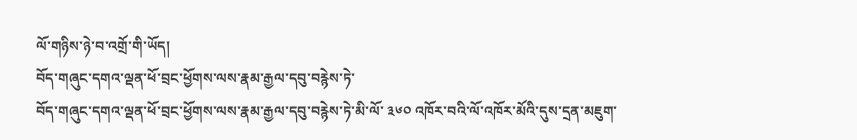ལོ་གཉིས་ཉེ་བ་འགྲོ་གི་ཡོད།
བོད་གཞུང་དགའ་ལྡན་ཕོ་བྲང་ཕྱོགས་ལས་རྣམ་རྒྱལ་དབུ་བརྙེས་ཏེ་
བོད་གཞུང་དགའ་ལྡན་ཕོ་བྲང་ཕྱོགས་ལས་རྣམ་རྒྱལ་དབུ་བརྙེས་ཏེ་མི་ལོ་ ༣༦༠ འཁོར་བའི་ལོ་འཁོར་མོའི་དུས་དྲན་མཇུག་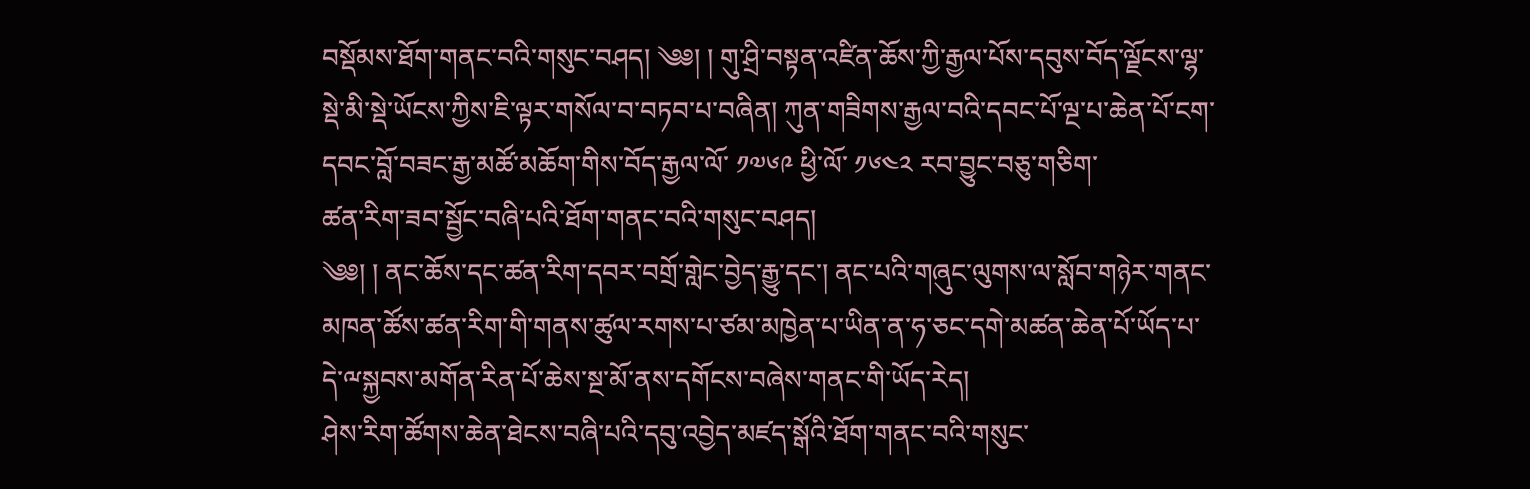བསྡོམས་ཐོག་གནང་བའི་གསུང་བཤད། ༄༅། ། གུ་ཤྲི་བསྟན་འཛིན་ཆོས་ཀྱི་རྒྱལ་པོས་དབུས་བོད་ལྗོངས་ལྷ་སྡེ་མི་སྡེ་ཡོངས་ཀྱིས་ཇི་ལྟར་གསོལ་བ་བཏབ་པ་བཞིན། ཀུན་གཟིགས་རྒྱལ་བའི་དབང་པོ་ལྔ་པ་ཆེན་པོ་ངག་དབང་བློ་བཟང་རྒྱ་མཚོ་མཆོག་གིས་བོད་རྒྱལ་ལོ་ ༡༧༦༩ ཕྱི་ལོ་ ༡༦༤༢ རབ་བྱུང་བཅུ་གཅིག་
ཚན་རིག་ཟབ་སྦྱོང་བཞི་པའི་ཐོག་གནང་བའི་གསུང་བཤད།
༄༅། ། ནང་ཆོས་དང་ཚན་རིག་དབར་བགྲོ་གླེང་བྱེད་རྒྱུ་དང་། ནང་པའི་གཞུང་ལུགས་ལ་སློབ་གཉེར་གནང་མཁན་ཚོས་ཚན་རིག་གི་གནས་ཚུལ་རགས་པ་ཙམ་མཁྱེན་པ་ཡིན་ན་ཧ་ཅང་དགེ་མཚན་ཆེན་པོ་ཡོད་པ་དེ་ྋསྐྱབས་མགོན་རིན་པོ་ཆེས་སྔ་མོ་ནས་དགོངས་བཞེས་གནང་གི་ཡོད་རེད།
ཤེས་རིག་ཚོགས་ཆེན་ཐེངས་བཞི་པའི་དབུ་འབྱེད་མཛད་སྒོའི་ཐོག་གནང་བའི་གསུང་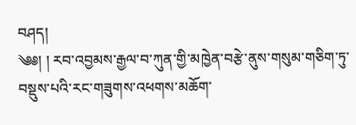བཤད།
༄༅། ། རབ་འབྱམས་རྒྱལ་བ་ཀུན་གྱི་མཁྱེན་བརྩེ་ནུས་གསུམ་གཅིག་ཏུ་བསྡུས་པའི་རང་གཟུགས་འཕགས་མཆོག་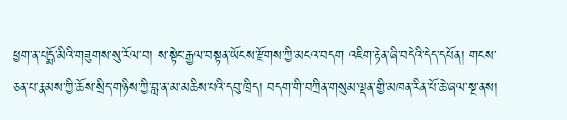ཕྱག་ན་པདྨོ་མིའི་གཟུགས་སུ་རོལ་བ། ས་སྟེང་རྒྱལ་བསྟན་ཡོངས་རྫོགས་ཀྱི་མངའ་བདག འཇིག་རྟེན་ཞི་བདེའི་དེད་དཔོན། གངས་ཅན་པ་རྣམས་ཀྱི་ཆོས་སྲིད་གཉིས་ཀྱི་བླ་ན་མ་མཆིས་པའི་དབུ་ཁྲིད། བདག་གི་བཀྲིན་གསུམ་ལྡན་གྱི་མཁན་རིན་པོ་ཆེ་ཞལ་སྔ་ནས།